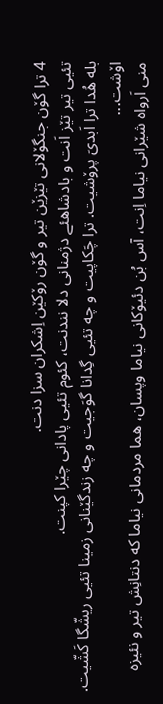4 ترا گۆن جنگۆلانی تێزێن تیر و گۆن رۆکێن اِشکران سزا دنت.
تئیی تیر تێز اَنت و بادشاهئے دژمنانی دلا نندنت، کئوم تئیی پادانی چێرا کپنت.
بله هُدا ترا اَبدیَ پرۆشیت. ترا چَکاپیت و چه تئیی گِدانا گوَجیت و چه زندگێنانی زمینا تئیی ریشّگا کَشّیت. اۆشت...
منی اَرواه شێرانی نیاما اِنت، آس بُن دئیۆکانی نیاما وپسان، هما مردمانی نیاما که دنتانِش تیر و نئیزه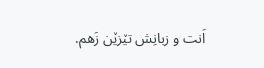اَنت و زبانِش تێزێن زَهم.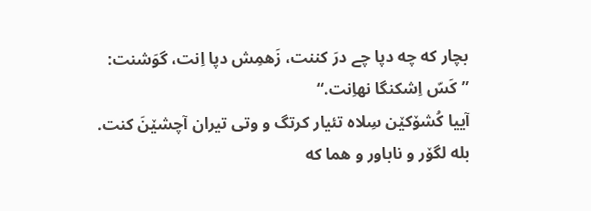بچار که چه دپا چے درَ کننت، زَهمِش دپا اِنت، گوَشنت: ”کَسّ اِشکنگا نهاِنت.“
آییا کُشۆکێن سِلاه تئیار کرتگ و وتی تیران آچشێنَ کنت.
بله لگۆر و ناباور و هما که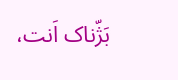بَژّناک اَنت،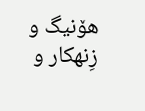هۆنیگ و زِنهکار و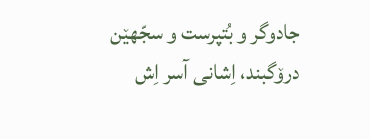جادوگر و بُتپرست و سجّهێن درۆگبند، اِشانی آسر اِش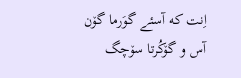اِنت که آسئے گوَرما گۆن آس و گۆکُرتا سۆچگ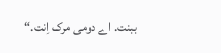ببنت. اے دومی مرک اِنت.“